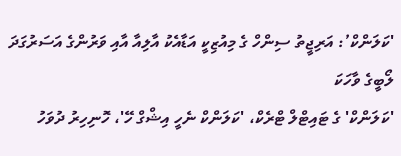'ކަލަންކް’: އަރިޖީތު ސިންހް ގެ މިއުޒިކީ އަޑާއެކު އާލިއާ އާއި ވަރުންގެ އަސަރުގަދަ ލޯބީގެ ވާހަކަ
'ކަލަންކް' ގެ ޓައިޓްލް ޓްރެކް، 'ކަލަންކް ނެހީ އިޝްގް ހޭ'، ހޮނިހިރު ދުވަހު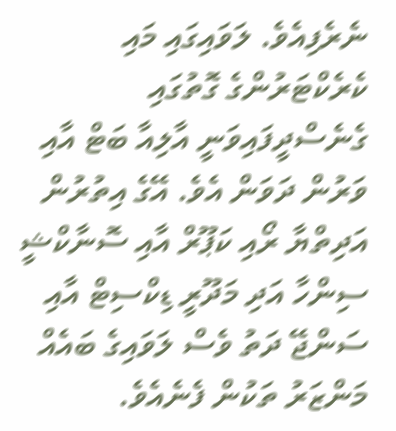ނެރެފިއެވެ. ލަވައިގައި މައި ކެރެކްޓަރުންގެ ގޮތުގައި ގެނެސްދީފައިވަނީ އާލިއާ ބަޓް އާއި ވަރުން ދަވަން އެވެ. އޭގެ އިތުރުން އަދިތްޔާ ރޯއި ކަޕޫރް އާއި ސޮނާކްޝީ ސިންހާ އަދި މަދޫރީ ޑިކްސިޓް އާއި ސަންޖޭ ދަތު ވެސް ލަވައިގެ ބައެއް މަންޒަރު ތަކުން ފެނެއެވެ.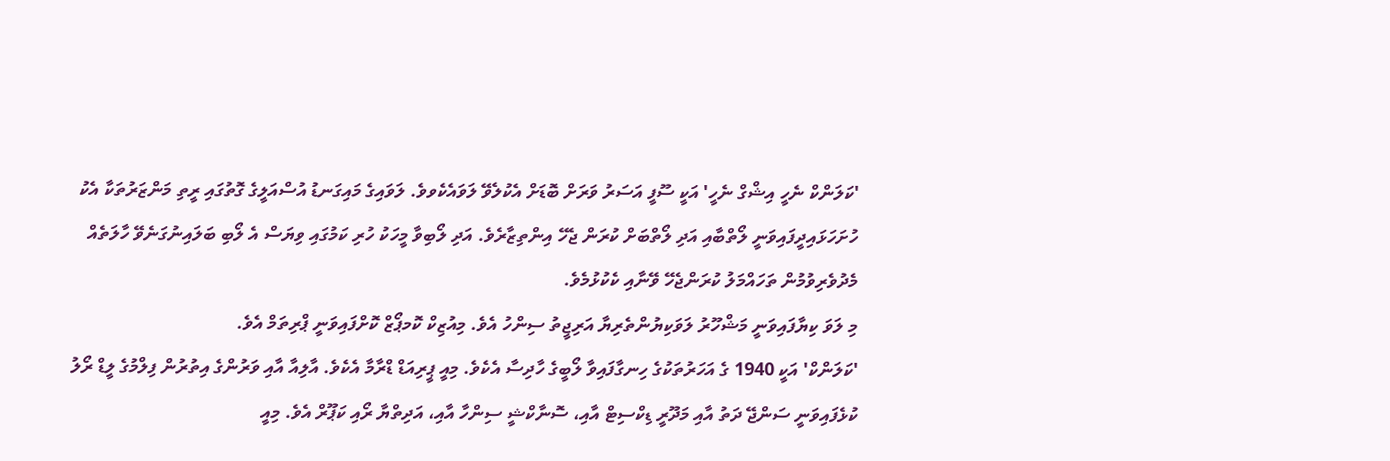'ކަލަންކް ނެހީ އިޝްގް ނެހީ' އަކީ ސޫފީ އަސަރު ވަރަށް ބޮޑަށް އެކުލެވޭ ލަވައެކެވވެ. ލަވައިގެ މައިގަނޑު އުސްއަލީގެ ގޮތުގައި ރީތި މަންޒަރުތަކާ އެކު ހުށަހަޅައިދީފައިވަނީ ލޯތްބާއި އަދި ލޯތްބަށް ކުރަން ޖެހޭ އިންތިޒާރެވެ. އަދި ލޯބިވާ މީހަކު ހުރި ކަމުގައި ވިޔަސް އެ ލޯބި ބަލައިނުގަނެވޭ ހާލަތެއް މެދުވެރިވުމުން ތަހައްމަލު ކުރަންޖެހޭ ވޭނާއި ކެކުޅުމެވެ.
މި ލަވަ ކިޔާފައިވަނީ މަޝްހޫރު ލަވަކިޔުންތެރިޔާ އަރިޖީތު ސިންހު އެވެ. މިއުޒިކް ކޮމޕޯޒް ކޮށްފައިވަނީ ޕްރިތަމް އެވެ.
'ކަލަންކް' އަކީ 1940 ގެ އަހަރުތަކުގެ ހިނގާފައިވާ ލޯބީގެ ހާދިސާ އެކެވެ. މިއީ ޕީރިއަޑް ޑްރާމާ އެކެވެ. އާލިއާ އާއި ވަރުންގެ އިތުރުން ފިލްމުގެ ލީޑް ރޯލު ކުޅެފައިވަނީ ސަންޖޭ ދަތު އާއި މަދޫރީ ޑިކްސިޓް އާއި، ސޮނާކްޝީ ސިންހާ އާއި، އަދިތްޔާ ރޯއި ކަޕޫރް އެވެ. މިއީ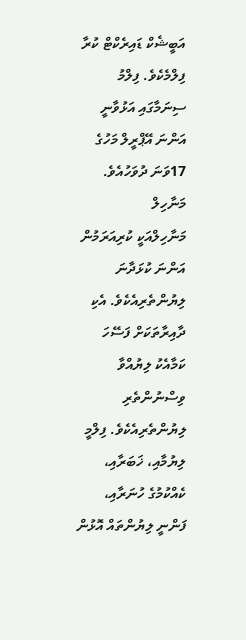އަބީޝެކް ޑައިރެކްޓް ކުރާ ފިލްމެކެވެ. ފިލްމު ސިނަމާގައި އަޅުވާނީ އަންނަ އޭޕްރީލް މަހުގެ 17ވަނަ ދުވަހުއެވެ.
މަނާހިލް
މަނާހިލްއަކީ ކުރިއަރަމުން އަންނަ ކުޅަދާނަ ލިޔުންތެރިއެކެވެ. އެކި ދާއިރާތަކަށް ފަސޭހަ ކަމާއެކު ލިޔުއްވާ ވިސްނުންތެރި ލިޔުންތެރިއެކެވެ. ފިލްމީ ލިޔުމާއި، ޚަބަރާއި، ކެއްކުމުގެ ހުނަރާއި، ފަންނީ ލިޔުންތައް އޮޅުން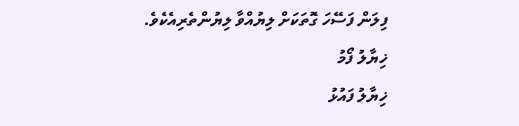ފިލަން ފަސޭހަ ގޮތަކަށް ލިޔުއްވާ ލިޔުންތެރިއެކެވެ.
ޚިޔާލު ފޯމު
ޚިޔާލު ފައުޅު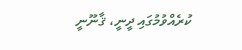ކުރެއްވުމުގައި ދީނީ، ޤާނޫނީ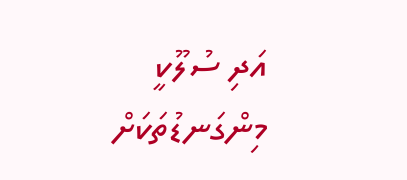އަދި ސުލޫކީ މިންގަނޑުތަކަށް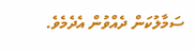ސަމާލުކަން ދެއްވުން އެދެމެވެ.